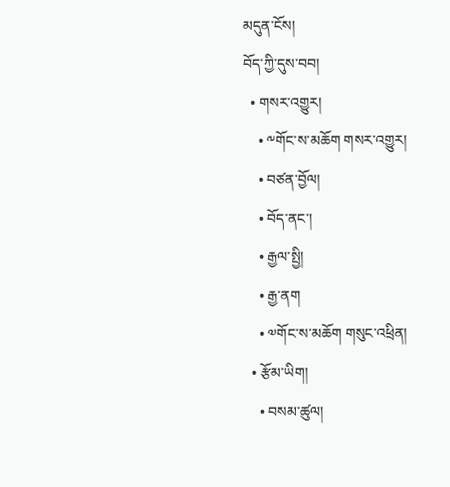མདུན་ངོས།
བོད་ཀྱི་དུས་བབ།
  • གསར་འགྱུར།
    • ༸གོང་ས་མཆོག གསར་འགྱུར།
    • བཙན་བྱོལ།
    • བོད་ནང་།
    • རྒྱལ་སྤྱི།
    • རྒྱ་ནག
    • ༧གོང་ས་མཆོག གསུང་འཕྲིན།
  • རྩོམ་ཡིག།
    • བསམ་ཚུལ།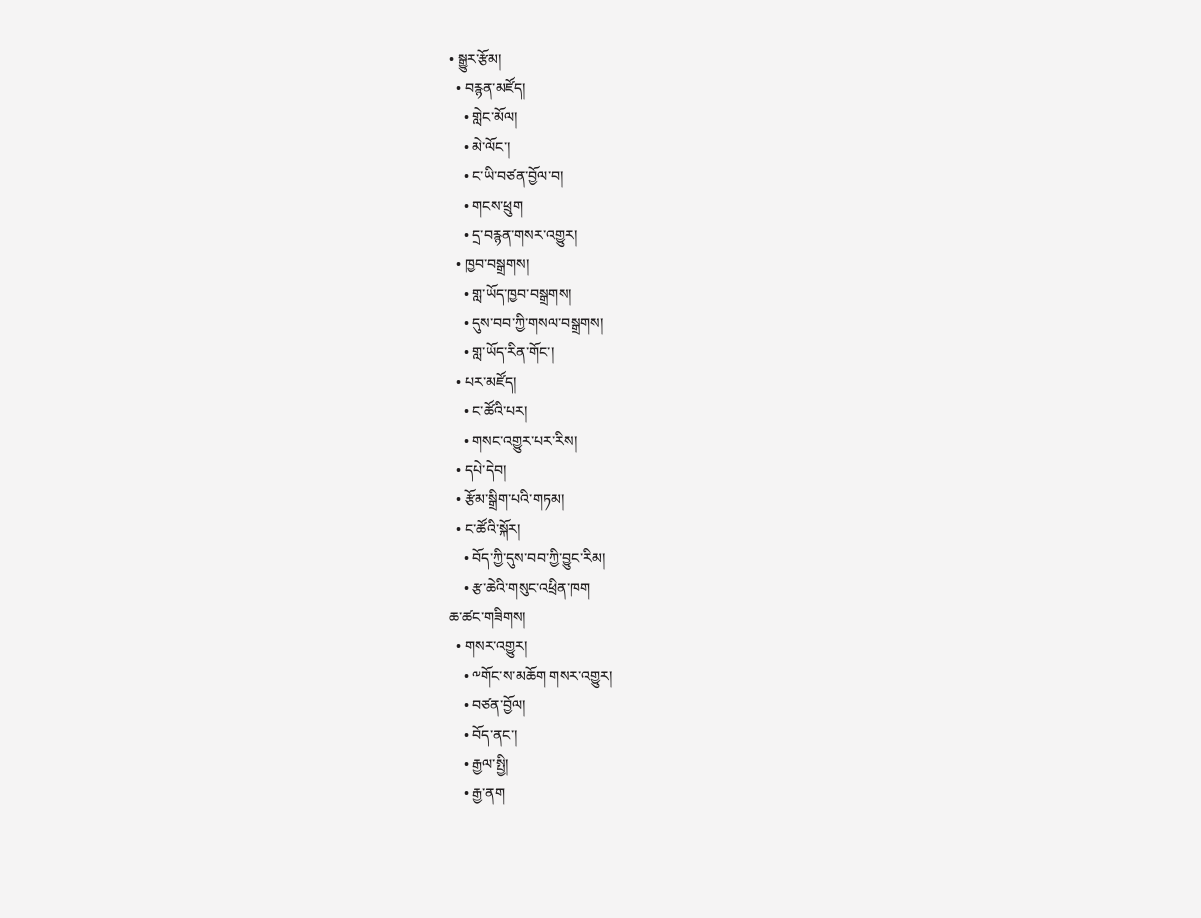• སྒྱུར་རྩོམ།
  • བརྙན་མཛོད།
    • གླེང་མོལ།
    • མེ་ལོང་།
    • ང་ཡི་བཙན་བྱོལ་བ།
    • གངས་ཕྲུག
    • དྲ་བརྙན་གསར་འགྱུར།
  • ཁྱབ་བསྒྲགས།
    • གླ་ཡོད་ཁྱབ་བསྒྲགས།
    • དུས་བབ་ཀྱི་གསལ་བསྒྲགས།
    • གླ་ཡོད་རིན་གོང་།
  • པར་མཛོད།
    • ང་ཚོའི་པར།
    • གསང་འགྱུར་པར་རིས།
  • དཔེ་དེབ།
  • རྩོམ་སྒྲིག་པའི་གཏམ།
  • ང་ཚོའི་སྐོར།
    • བོད་ཀྱི་དུས་བབ་ཀྱི་བྱུང་རིམ།
    • རྩ་ཆེའི་གསུང་འཕྲིན་ཁག
ཆ་ཚང་གཟིགས།
  • གསར་འགྱུར།
    • ༸གོང་ས་མཆོག གསར་འགྱུར།
    • བཙན་བྱོལ།
    • བོད་ནང་།
    • རྒྱལ་སྤྱི།
    • རྒྱ་ནག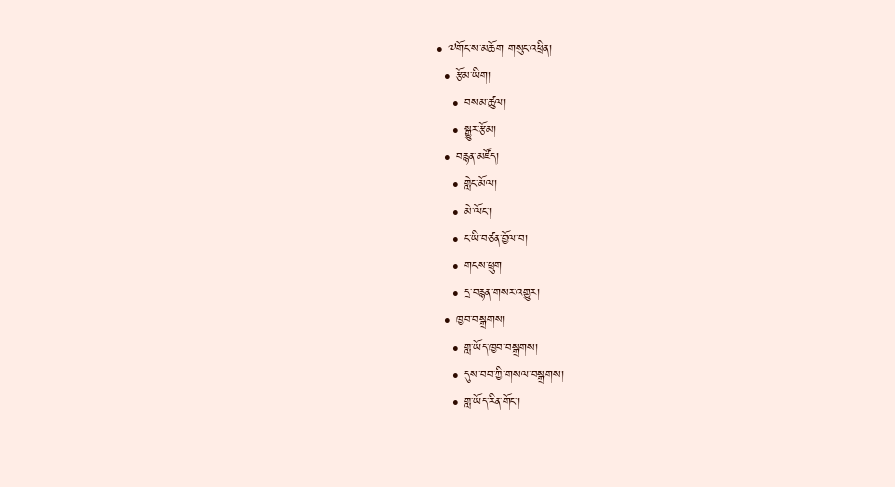• ༧གོང་ས་མཆོག གསུང་འཕྲིན།
  • རྩོམ་ཡིག།
    • བསམ་ཚུལ།
    • སྒྱུར་རྩོམ།
  • བརྙན་མཛོད།
    • གླེང་མོལ།
    • མེ་ལོང་།
    • ང་ཡི་བཙན་བྱོལ་བ།
    • གངས་ཕྲུག
    • དྲ་བརྙན་གསར་འགྱུར།
  • ཁྱབ་བསྒྲགས།
    • གླ་ཡོད་ཁྱབ་བསྒྲགས།
    • དུས་བབ་ཀྱི་གསལ་བསྒྲགས།
    • གླ་ཡོད་རིན་གོང་།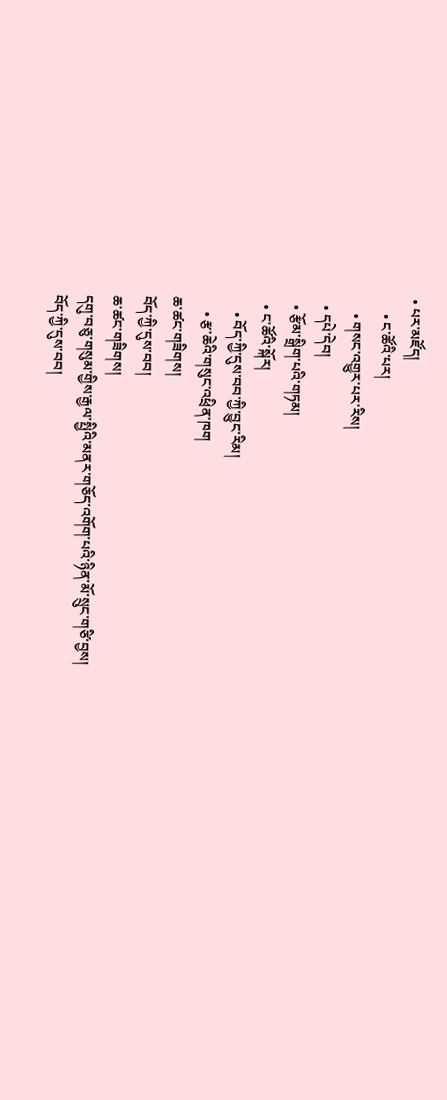• པར་མཛོད།
    • ང་ཚོའི་པར།
    • གསང་འགྱུར་པར་རིས།
  • དཔེ་དེབ།
  • རྩོམ་སྒྲིག་པའི་གཏམ།
  • ང་ཚོའི་སྐོར།
    • བོད་ཀྱི་དུས་བབ་ཀྱི་བྱུང་རིམ།
    • རྩ་ཆེའི་གསུང་འཕྲིན་ཁག
ཆ་ཚང་གཟིགས།
བོད་ཀྱི་དུས་བབ།
ཆ་ཚང་གཟིགས།
དགུ་བཅུ་གསུམ་གྱིས་རྒྱལ་སྤྱིའི་མནར་གཅོད་འགོག་པའི་ཉིན་མོ་སྲུང་གཙི་བྱས།
བོད་ཀྱི་དུས་བབ།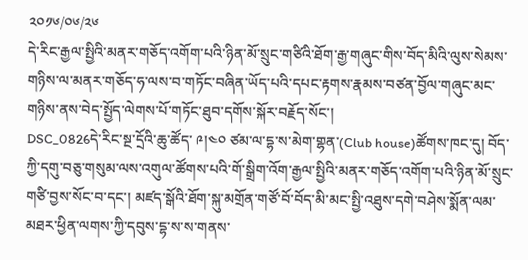༢༠༡༦/༠༦/༢༦
དེ་རིང་རྒྱལ་སྤྱིའི་མནར་གཅོད་འགོག་པའི་ཉིན་མོ་སྲུང་གཙིའི་ཐོག་རྒྱ་གཞུང་གིས་བོད་མིའི་ལུས་སེམས་གཉིས་ལ་མནར་གཅོད་ཧ་ལས་བ་གཏོང་བཞིན་ཡོད་པའི་དཔང་རྟགས་རྣམས་བཙན་བྱོལ་གཞུང་མང་གཉིས་ནས་བེད་སྤྱོད་ལེགས་པོ་གཏོང་ཐུབ་དགོས་སྐོར་བརྗོད་སོང་།
DSC_0826དེ་རིང་སྔ་དྲོའི་ཆུ་ཚོད་ ༩།༤༠ ཙམ་ལ་དྷ་ས་མེག་གྷན་(Club house)ཚོགས་ཁང་དུ། བོད་ཀྱི་དགུ་བཅུ་གསུམ་ལས་འགུལ་ཚོགས་པའི་གོ་སྒྲིག་འོག་རྒྱལ་སྤྱིའི་མནར་གཅོད་འགོག་པའི་ཉིན་མོ་སྲུང་གཙི་བྱས་སོང་བ་དང་། མཛད་སྒོའི་ཐོག་སྐུ་མགྲོན་གཙོ་བོ་བོད་མི་མང་སྤྱི་འཐུས་དགེ་བཤེས་སྨོན་ལམ་མཐར་ཕྱིན་ལགས་ཀྱི་དབུས་དྷ་ས་ས་གནས་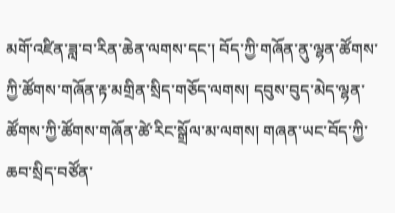མགོ་འཛིན་ཟླ་བ་རིན་ཆེན་ལགས་དང་། བོད་ཀྱི་གཞོན་ནུ་ལྷན་ཚོགས་ཀྱི་ཚོགས་གཞོན་རྟ་མགྲིན་སྲིད་གཅོད་ལགས། དབུས་བུད་མེད་ལྷན་ཚོགས་ཀྱི་ཚོགས་གཞོན་ཚེ་རིང་སྒྲོལ་མ་ལགས། གཞན་ཡང་བོད་ཀྱི་ཆབ་སྲིད་བཙོན་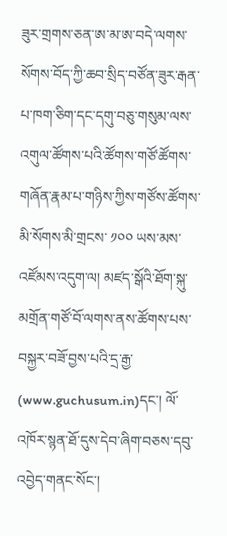ཟུར་གྲགས་ཅན་ཨ་མ་ཨ་བདེ་ལགས་སོགས་བོད་ཀྱི་ཆབ་སྲིད་བཙོན་ཟུར་རྒན་པ་ཁག་ཅིག་དང་དགུ་བཅུ་གསུམ་ལས་འགུལ་ཚོགས་པའི་ཚོགས་གཙོ་ཚོགས་གཞོན་རྣམ་པ་གཉིས་ཀྱིས་གཙོས་ཚོགས་མི་སོགས་མི་གྲངས་ ༡༠༠ ཡས་མས་འཛོམས་འདུག་ལ། མཛད་སྒོའི་ཐོག་སྐུ་མགྲོན་གཙོ་བོ་ལགས་ནས་ཚོགས་པས་བསྐྱར་བཟོ་བྱས་པའི་དྲ་རྒྱ་ (www.guchusum.in)དང་། ལོ་འཁོར་སྙན་ཐོ་དུས་དེབ་ཞིག་བཅས་དབུ་འབྱེད་གནང་སོང་།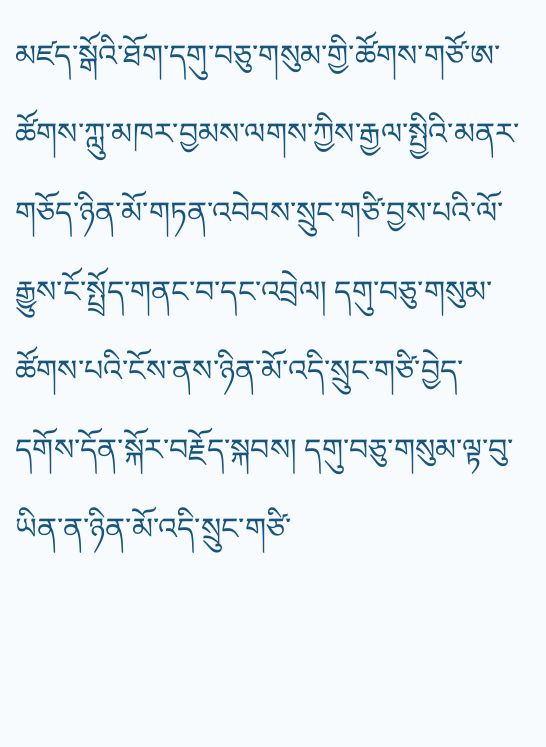མཛད་སྒོའི་ཐོག་དགུ་བཅུ་གསུམ་གྱི་ཚོགས་གཙོ་ཨ་ཚོགས་ཀླུ་མཁར་བྱམས་ལགས་ཀྱིས་རྒྱལ་སྤྱིའི་མནར་གཅོད་ཉིན་མོ་གཏན་འབེབས་སྲུང་གཙི་བྱས་པའི་ལོ་རྒྱུས་ངོ་སྤྲོད་གནང་བ་དང་འབྲེལ། དགུ་བཅུ་གསུམ་ཚོགས་པའི་ངོས་ནས་ཉིན་མོ་འདི་སྲུང་གཙི་བྱེད་དགོས་དོན་སྐོར་བརྗོད་སྐབས། དགུ་བཅུ་གསུམ་ལྟ་བུ་ཡིན་ན་ཉིན་མོ་འདི་སྲུང་གཙི་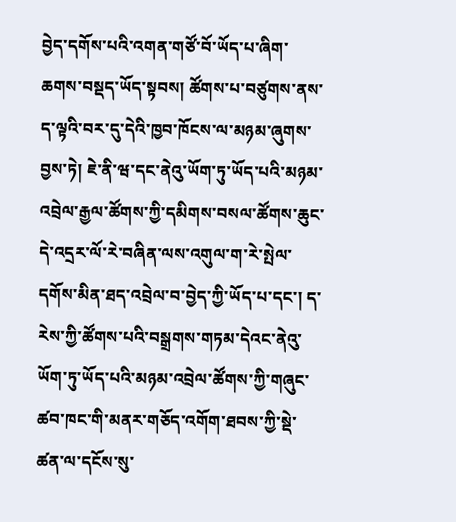བྱེད་དགོས་པའི་འགན་གཙོ་བོ་ཡོད་པ་ཞིག་ཆགས་བསྡད་ཡོད་སྟབས། ཚོགས་པ་བཙུགས་ནས་ད་ལྟའི་བར་དུ་དེའི་ཁྱབ་ཁོངས་ལ་མཉམ་ཞུགས་བྱས་ཏེ། ཇེ་ནི་ཝ་དང་ནེའུ་ཡོག་ཏུ་ཡོད་པའི་མཉམ་འབྲེལ་རྒྱལ་ཚོགས་ཀྱི་དམིགས་བསལ་ཚོགས་ཆུང་དེ་འདྲར་ལོ་རེ་བཞིན་ལས་འགུལ་ག་རེ་སྤེལ་དགོས་མིན་ཐད་འབྲེལ་བ་བྱེད་ཀྱི་ཡོད་པ་དང་། ད་རེས་ཀྱི་ཚོགས་པའི་བསྒྲགས་གཏམ་དེའང་ནེའུ་ཡོག་ཏུ་ཡོད་པའི་མཉམ་འབྲེལ་ཚོགས་ཀྱི་གཞུང་ཚབ་ཁང་གི་མནར་གཅོད་འགོག་ཐབས་ཀྱི་སྡེ་ཚན་ལ་དངོས་སུ་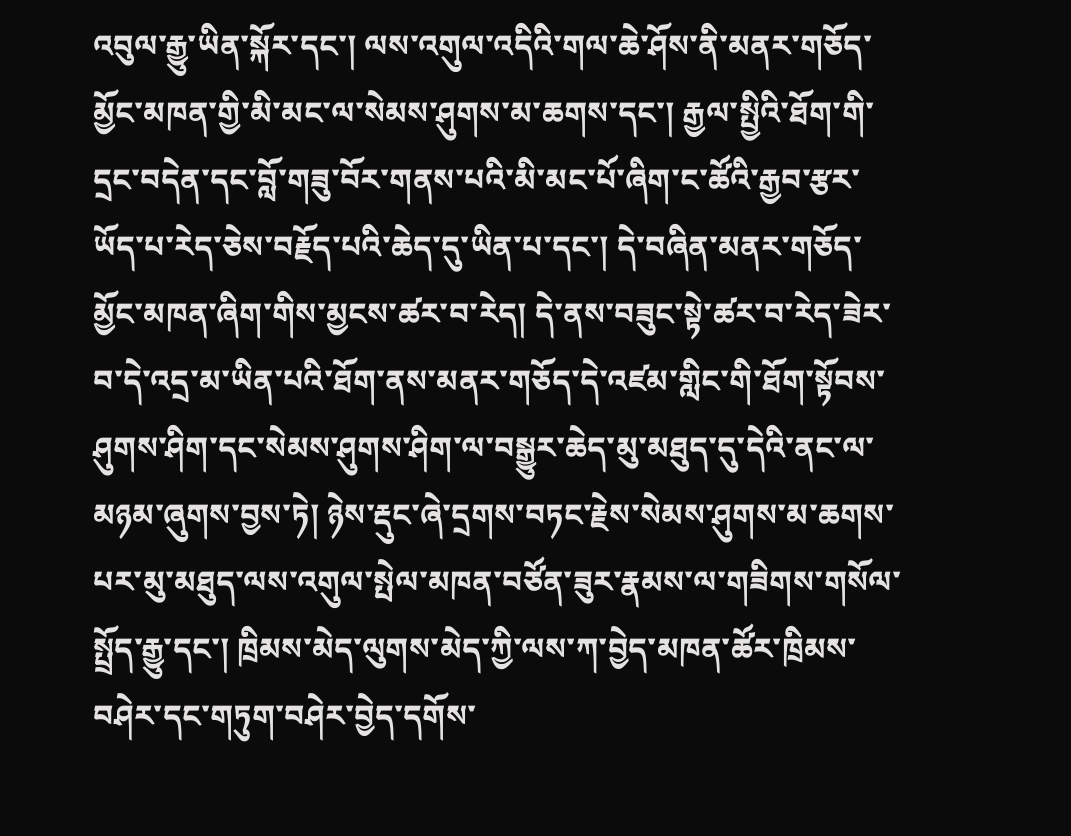འབུལ་རྒྱུ་ཡིན་སྐོར་དང་། ལས་འགུལ་འདིའི་གལ་ཆེ་ཤོས་ནི་མནར་གཅོད་མྱོང་མཁན་གྱི་མི་མང་ལ་སེམས་ཤུགས་མ་ཆགས་དང་། རྒྱལ་སྤྱིའི་ཐོག་གི་དྲང་བདེན་དང་བློ་གཟུ་བོར་གནས་པའི་མི་མང་པོ་ཞིག་ང་ཚོའི་རྒྱབ་རྩར་ཡོད་པ་རེད་ཅེས་བརྗོད་པའི་ཆེད་དུ་ཡིན་པ་དང་། དེ་བཞིན་མནར་གཅོད་མྱོང་མཁན་ཞིག་གིས་མྱངས་ཚར་བ་རེད། དེ་ནས་བཟུང་སྟེ་ཚར་བ་རེད་ཟེར་བ་དེ་འདྲ་མ་ཡིན་པའི་ཐོག་ནས་མནར་གཅོད་དེ་འཛམ་གླིང་གི་ཐོག་སྟོབས་ཤུགས་ཤིག་དང་སེམས་ཤུགས་ཤིག་ལ་བསྒྱུར་ཆེད་མུ་མཐུད་དུ་དེའི་ནང་ལ་མཉམ་ཞུགས་བྱས་ཏེ། ཉེས་རྡུང་ཞེ་དྲགས་བཏང་རྗེས་སེམས་ཤུགས་མ་ཆགས་པར་མུ་མཐུད་ལས་འགུལ་སྤེལ་མཁན་བཙོན་ཟུར་རྣམས་ལ་གཟིགས་གསོལ་སྤྲོད་རྒྱུ་དང་། ཁྲིམས་མེད་ལུགས་མེད་ཀྱི་ལས་ཀ་བྱེད་མཁན་ཚོར་ཁྲིམས་བཤེར་དང་གཏུག་བཤེར་བྱེད་དགོས་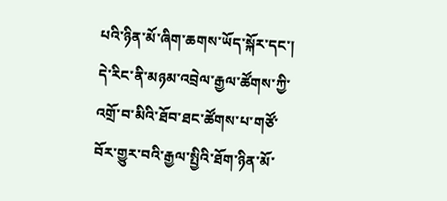པའི་ཉིན་མོ་ཞིག་ཆགས་ཡོད་སྐོར་དང་། དེ་རིང་ནི་མཉམ་འབྲེལ་རྒྱལ་ཚོགས་ཀྱི་འགྲོ་བ་མིའི་ཐོབ་ཐང་ཚོགས་པ་གཙོ་བོར་གྱུར་བའི་རྒྱལ་སྤྱིའི་ཐོག་ཉིན་མོ་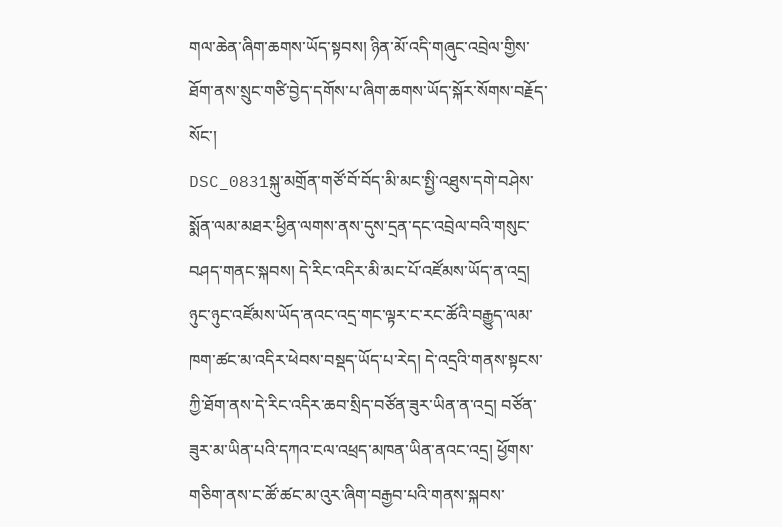གལ་ཆེན་ཞིག་ཆགས་ཡོད་སྟབས། ཉིན་མོ་འདི་གཞུང་འབྲེལ་གྱིས་ཐོག་ནས་སྲུང་གཙི་བྱེད་དགོས་པ་ཞིག་ཆགས་ཡོད་སྐོར་སོགས་བརྗོད་སོང་།
DSC_0831སྐུ་མགྲོན་གཙོ་བོ་བོད་མི་མང་སྤྱི་འཐུས་དགེ་བཤེས་སྨོན་ལམ་མཐར་ཕྱིན་ལགས་ནས་དུས་དྲན་དང་འབྲེལ་བའི་གསུང་བཤད་གནང་སྐབས། དེ་རིང་འདིར་མི་མང་པོ་འཛོམས་ཡོད་ན་འདྲ། ཉུང་ཉུང་འཛོམས་ཡོད་ནའང་འདྲ་གང་ལྟར་ང་རང་ཚོའི་བརྒྱུད་ལམ་ཁག་ཚང་མ་འདིར་ཕེབས་བསྡད་ཡོད་པ་རེད། དེ་འདྲའི་གནས་སྟངས་ཀྱི་ཐོག་ནས་དེ་རིང་འདིར་ཆབ་སྲིད་བཙོན་ཟུར་ཡིན་ན་འདྲ། བཙོན་ཟུར་མ་ཡིན་པའི་དཀའ་ངལ་འཕྲད་མཁན་ཡིན་ནའང་འདྲ། ཕྱོགས་གཅིག་ནས་ང་ཚོ་ཚང་མ་འུར་ཞིག་བརྒྱབ་པའི་གནས་སྐབས་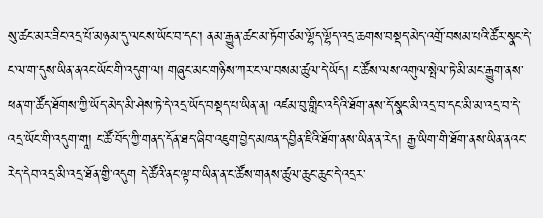སུ་ཚང་མར་ཟིང་འདྲ་པོ་མཉམ་དུ་ལངས་ཡོང་བ་དང་། ནམ་རྒྱུན་ཚང་མ་ཏོག་ཙམ་ལྷོད་ལྷོད་འདྲ་ཆགས་བསྡད་མེད་འགྲོ་བསམ་པའི་ཚོར་སྣང་དེ་ང་ལ་ག་དུས་ཡིན་ནའང་ཡོང་གི་འདུག་ལ། གཞུང་མང་གཉིས་ཀར་ང་ལ་བསམ་ཚུལ་དེ་ཡོད། ང་ཚོས་ལས་འགུལ་སྤེལ་ཏེ་མི་མང་རྒྱུག་ནས་ཕན་ག་ཚོད་ཐོགས་ཀྱི་ཡོད་མེད་མི་ཤེས་ཏེ་དེ་འདྲ་ཡོད་བསྡད་པ་ཡིན་ན། འཛམ་བུ་གླིང་འདིའི་ཐོག་ནས་དོ་སྣང་མི་འདྲ་བ་དང་མི་མ་འདྲ་བ་དེ་འདྲ་ཡོང་གི་འདུག་གཱ། ང་ཚོ་བོད་ཀྱི་གནད་དོན་ཐད་ཞིབ་འཇུག་བྱེད་མཁན་དབྱིན་ཇིའི་ཐོག་ནས་ཡིན་ན་རེད། རྒྱ་ཡིག་གི་ཐོག་ནས་ཡིན་ནའང་རེད་དེབ་འདྲ་མི་འདྲ་ཐོན་གྱི་འདུག དེ་ཚོའི་ནང་ལྟ་བ་ཡིན་ན་ང་ཚོས་གནས་ཚུལ་ཆུང་ཆུང་དེ་འདྲར་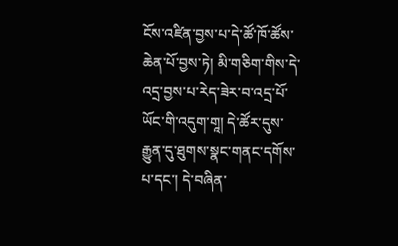ངོས་འཛིན་བྱས་པ་དེ་ཚོ་ཁོ་ཚོས་ཆེན་པོ་བྱས་ཏེ། མི་གཅིག་གིས་དེ་འདྲ་བྱས་པ་རེད་ཟེར་བ་འདྲ་པོ་ཡོང་གི་འདུག་གཱ། དེ་ཚོར་དུས་རྒྱུན་དུ་ཐུགས་སྣང་གནང་དགོས་པ་དང་། དེ་བཞིན་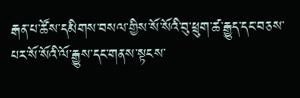རྒན་པ་ཚོས་དམིགས་བསལ་གྱིས་སོ་སོའི་བུ་ཕྲུག་ཚ་རྒྱུད་དང་བཅས་པར་སོ་སོའི་ལོ་རྒྱུས་དང་གནས་སྟངས་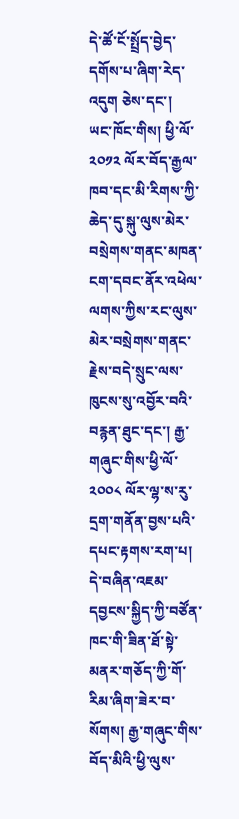དེ་ཚོ་ངོ་སྤྲོད་བྱེད་དགོས་པ་ཞིག་རེད་འདུག ཅེས་དང་།
ཡང་ཁོང་གིས། ཕྱི་ལོ་ ༢༠༡༢ ལོར་བོད་རྒྱལ་ཁབ་དང་མི་རིགས་ཀྱི་ཆེད་དུ་སྐུ་ལུས་མེར་བསྲེགས་གནང་མཁན་ངག་དབང་ནོར་འཕེལ་ལགས་ཀྱིས་རང་ལུས་མེར་བསྲེགས་གནང་རྗེས་བདེ་སྲུང་ལས་ཁུངས་སུ་འབྱོར་བའི་བརྙན་ཐུང་དང་། རྒྱ་གཞུང་གིས་ཕྱི་ལོ་ ༢༠༠༨ ལོར་ལྷ་ས་རུ་དྲག་གནོན་བྱས་པའི་དཔང་རྟགས་རག་པ། དེ་བཞིན་འཇམ་དབྱངས་སྐྱིད་ཀྱི་བཙོན་ཁང་གི་ཟིན་ཐོ་སྟེ་མནར་གཅོད་ཀྱི་གོ་རིམ་ཞིག་ཟེར་བ་སོགས། རྒྱ་གཞུང་གིས་བོད་མིའི་ཕྱི་ལུས་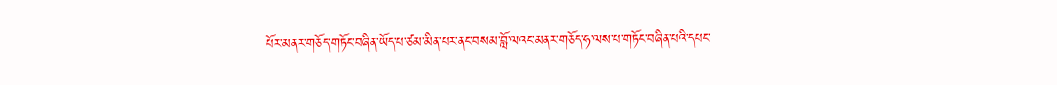པོར་མནར་གཅོད་གཏོང་བཞིན་ཡོད་པ་ཙམ་མིན་པར་ནང་བསམ་བློ་ལའང་མནར་གཅོད་ཧ་ལས་པ་གཏོང་བཞིན་པའི་དཔང་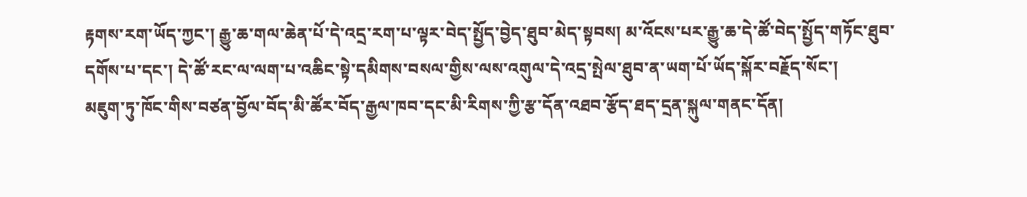རྟགས་རག་ཡོད་ཀྱང་། རྒྱུ་ཆ་གལ་ཆེན་པོ་དེ་འདྲ་རག་པ་ལྟར་བེད་སྤྱོད་བྱེད་ཐུབ་མེད་སྟབས། མ་འོངས་པར་རྒྱུ་ཆ་དེ་ཚོ་བེད་སྤྱོད་གཏོང་ཐུབ་དགོས་པ་དང་། དེ་ཚོ་རང་ལ་ལག་པ་འཆིང་སྟེ་དམིགས་བསལ་གྱིས་ལས་འགུལ་དེ་འདྲ་སྤེལ་ཐུབ་ན་ཡག་པོ་ཡོད་སྐོར་བརྗོད་སོང་།
མཇུག་ཏུ་ཁོང་གིས་བཙན་བྱོལ་བོད་མི་ཚོར་བོད་རྒྱལ་ཁབ་དང་མི་རིགས་ཀྱི་རྩ་དོན་འཐབ་རྩོད་ཐད་དྲན་སྐུལ་གནང་དོན།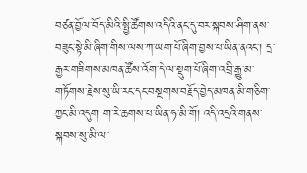བཙན་བྱོལ་བོད་མིའི་སྤྱི་ཚོགས་འདིའི་ནང་དུ་བར་སྐབས་ཤིག་ནས་བཟུང་སྟེ་མི་ཞིག་གིས་ལས་ཀ་ཡག་པོ་ཞིག་བྱས་པ་ཡིན་ནའང་། དྲ་རྒྱར་གཟིགས་མཁན་ཚོས་འོག་དེ་ལ་སྡུག་པོ་ཞིག་འབྲི་རྒྱུ་མ་གཏོགས་རྗེས་སུ་ཡི་རང་དང་བསྔགས་བརྗོད་བྱེད་མཁན་མི་གཅིག་ཀྱང་མི་འདུག ག་རེ་ཆགས་པ་ཡིན་ཧ་མི་གོ། འདི་འདྲའི་གནས་སྐབས་སུ་མི་ལ་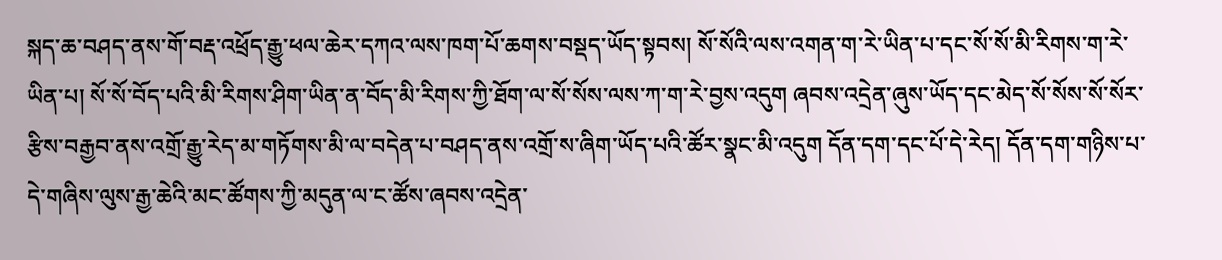སྐད་ཆ་བཤད་ནས་གོ་བརྡ་འཕྲོད་རྒྱུ་ཕལ་ཆེར་དཀའ་ལས་ཁག་པོ་ཆགས་བསྡད་ཡོད་སྟབས། སོ་སོའི་ལས་འགན་ག་རེ་ཡིན་པ་དང་སོ་སོ་མི་རིགས་ག་རེ་ཡིན་པ། སོ་སོ་བོད་པའི་མི་རིགས་ཤིག་ཡིན་ན་བོད་མི་རིགས་ཀྱི་ཐོག་ལ་སོ་སོས་ལས་ཀ་ག་རེ་བྱས་འདུག ཞབས་འདྲེན་ཞུས་ཡོད་དང་མེད་སོ་སོས་སོ་སོར་རྩིས་བརྒྱབ་ནས་འགྲོ་རྒྱུ་རེད་མ་གཏོགས་མི་ལ་བདེན་པ་བཤད་ནས་འགྲོ་ས་ཞིག་ཡོད་པའི་ཚོར་སྣང་མི་འདུག དོན་དག་དང་པོ་དེ་རེད། དོན་དག་གཉིས་པ་དེ་གཞིས་ལུས་རྒྱ་ཆེའི་མང་ཚོགས་ཀྱི་མདུན་ལ་ང་ཚོས་ཞབས་འདྲེན་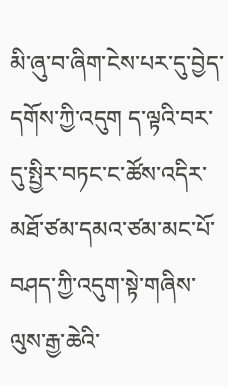མི་ཞུ་བ་ཞིག་ངེས་པར་དུ་བྱེད་དགོས་ཀྱི་འདུག ད་ལྟའི་བར་དུ་སྤྱིར་བཏང་ང་ཚོས་འདིར་མཐོ་ཙམ་དམའ་ཙམ་མང་པོ་བཤད་ཀྱི་འདུག་སྟེ་གཞིས་ལུས་རྒྱ་ཆེའི་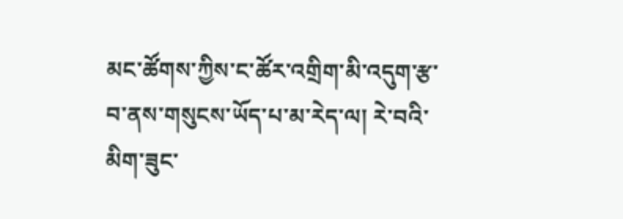མང་ཚོགས་ཀྱིས་ང་ཚོར་འགྲིག་མི་འདུག་རྩ་བ་ནས་གསུངས་ཡོད་པ་མ་རེད་ལ། རེ་བའི་མིག་ཟུང་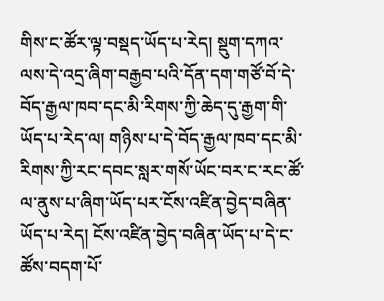གིས་ང་ཚོར་ལྟ་བསྡད་ཡོད་པ་རེད། སྡུག་དཀའ་ལས་དེ་འདྲ་ཞིག་བརྒྱབ་པའི་དོན་དག་གཙོ་བོ་དེ་བོད་རྒྱལ་ཁབ་དང་མི་རིགས་ཀྱི་ཆེད་དུ་རྒྱག་གི་ཡོད་པ་རེད་ལ། གཉིས་པ་དེ་བོད་རྒྱལ་ཁབ་དང་མི་རིགས་ཀྱི་རང་དབང་སླར་གསོ་ཡོང་བར་ང་རང་ཚོ་ལ་ནུས་པ་ཞིག་ཡོད་པར་ངོས་འཛིན་བྱེད་བཞིན་ཡོད་པ་རེད། ངོས་འཛིན་བྱེད་བཞིན་ཡོད་པ་དེ་ང་ཚོས་བདག་པོ་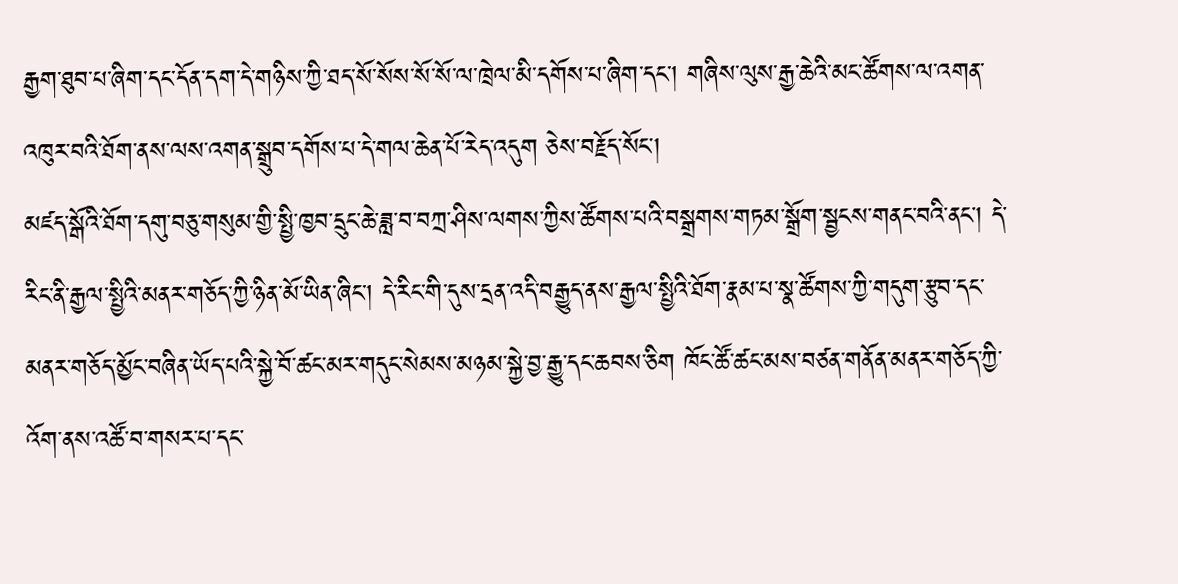རྒྱག་ཐུབ་པ་ཞིག་དང་དོན་དག་དེ་གཉིས་ཀྱི་ཐད་སོ་སོས་སོ་སོ་ལ་ཁྲེལ་མི་དགོས་པ་ཞིག་དང་། གཞིས་ལུས་རྒྱ་ཆེའི་མང་ཚོགས་ལ་འགན་འཁུར་བའི་ཐོག་ནས་ལས་འགན་སྒྲུབ་དགོས་པ་དེ་གལ་ཆེན་པོ་རེད་འདུག ཅེས་བརྗོད་སོང་།
མཛད་སྒོའི་ཐོག་དགུ་བཅུ་གསུམ་གྱི་སྤྱི་ཁྱབ་དྲུང་ཆེ་ཟླ་བ་བཀྲ་ཤིས་ལགས་ཀྱིས་ཚོགས་པའི་བསྒྲགས་གཏམ་སྒྲོག་སྦྱངས་གནང་བའི་ནང་། དེ་རིང་ནི་རྒྱལ་སྤྱིའི་མནར་གཅོད་ཀྱི་ཉིན་མོ་ཡིན་ཞིང་། དེ་རིང་གི་དུས་དྲན་འདི་བརྒྱུད་ནས་རྒྱལ་སྤྱིའི་ཐོག་རྣམ་པ་སྣ་ཚོགས་ཀྱི་གདུག་རྩུབ་དང་མནར་གཅོད་མྱོང་བཞིན་ཡོད་པའི་སྐྱེ་བོ་ཚང་མར་གདུང་སེམས་མཉམ་སྐྱེ་བྱ་རྒྱུ་དང་ཆབས་ཅིག ཁོང་ཚོ་ཚང་མས་བཙན་གནོན་མནར་གཅོད་ཀྱི་འོག་ནས་འཚོ་བ་གསར་པ་དང་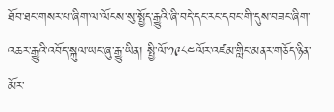ཐོབ་ཐང་གསར་པ་ཞིག་ལ་ལོངས་སུ་སྤྱོད་རྒྱུའི་ཞི་བདེ་དང་རང་དབང་གི་དུས་བཟང་ཞིག་འཆར་རྒྱུའི་འབོད་སྐུལ་ཡང་ཞུ་རྒྱུ་ཡིན། སྤྱི་ལོ་༡༩༨༤ལོར་འཛམ་གླིང་མནར་གཅོད་ཉིན་མོར་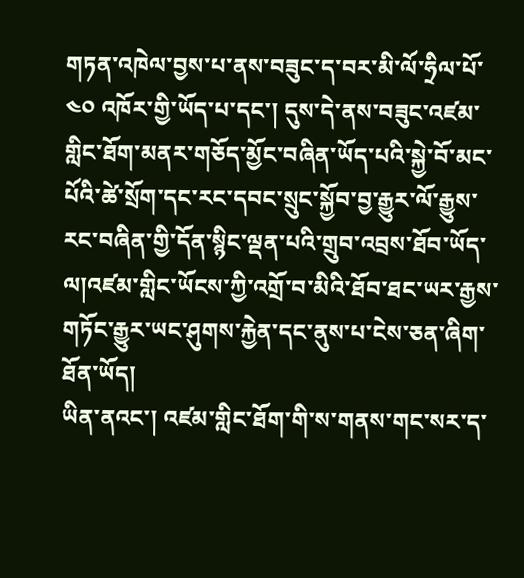གཏན་འཁེལ་བྱས་པ་ནས་བཟུང་ད་བར་མི་ལོ་ཧྲིལ་པོ་༤༠ འཁོར་གྱི་ཡོད་པ་དང་། དུས་དེ་ནས་བཟུང་འཛམ་གླིང་ཐོག་མནར་གཅོད་མྱོང་བཞིན་ཡོད་པའི་སྐྱེ་བོ་མང་པོའི་ཚེ་སྲོག་དང་རང་དབང་སྲུང་སྐྱོབ་བྱ་རྒྱུར་ལོ་རྒྱུས་རང་བཞིན་གྱི་དོན་སྙིང་ལྡན་པའི་གྲུབ་འབྲས་ཐོབ་ཡོད་ལ།འཛམ་གླིང་ཡོངས་ཀྱི་འགྲོ་བ་མིའི་ཐོབ་ཐང་ཡར་རྒྱས་གཏོང་རྒྱུར་ཡང་ཤུགས་རྐྱེན་དང་ནུས་པ་ངེས་ཅན་ཞིག་ཐོན་ཡོད།
ཡིན་ནའང་། འཛམ་གླིང་ཐོག་གི་ས་གནས་གང་སར་ད་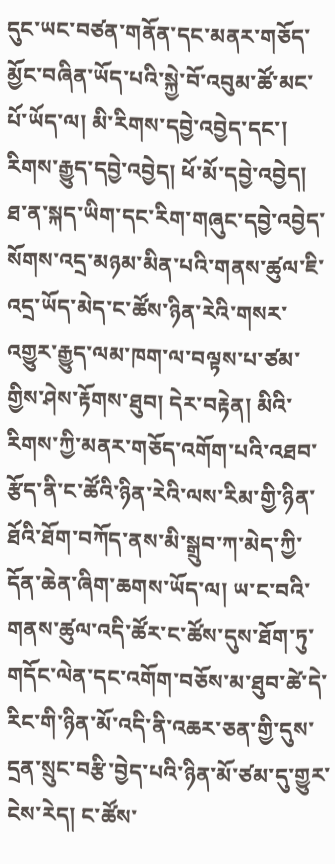དུང་ཡང་བཙན་གནོན་དང་མནར་གཅོད་མྱོང་བཞིན་ཡོད་པའི་སྐྱེ་བོ་འབུམ་ཚོ་མང་པོ་ཡོད་ལ། མི་རིགས་དབྱེ་འབྱེད་དང་། རིགས་རྒྱུད་དབྱེ་འབྱེད། ཕོ་མོ་དབྱེ་འབྱེད། ཐ་ན་སྐད་ཡིག་དང་རིག་གཞུང་དབྱེ་འབྱེད་སོགས་འདྲ་མཉམ་མིན་པའི་གནས་ཚུལ་ཇི་འདྲ་ཡོད་མེད་ང་ཚོས་ཉིན་རེའི་གསར་འགྱུར་རྒྱུད་ལམ་ཁག་ལ་བལྟས་པ་ཙམ་གྱིས་ཤེས་རྟོགས་ཐུབ། དེར་བརྟེན། མིའི་རིགས་ཀྱི་མནར་གཅོད་འགོག་པའི་འཐབ་རྩོད་ནི་ང་ཚོའི་ཉིན་རེའི་ལས་རིམ་གྱི་ཉིན་ཐོའི་ཐོག་བཀོད་ནས་མི་སྒྲུབ་ཀ་མེད་ཀྱི་དོན་ཆེན་ཞིག་ཆགས་ཡོད་ལ། ཡ་ང་བའི་གནས་ཚུལ་འདི་ཚོར་ང་ཚོས་དུས་ཐོག་ཏུ་གདོང་ལེན་དང་འགོག་བཅོས་མ་ཐུབ་ཚེ་དེ་རིང་གི་ཉིན་མོ་འདི་ནི་འཆར་ཅན་གྱི་དུས་དྲན་སྲུང་བརྩི་བྱེད་པའི་ཉིན་མོ་ཙམ་དུ་གྱུར་ངེས་རེད། ང་ཚོས་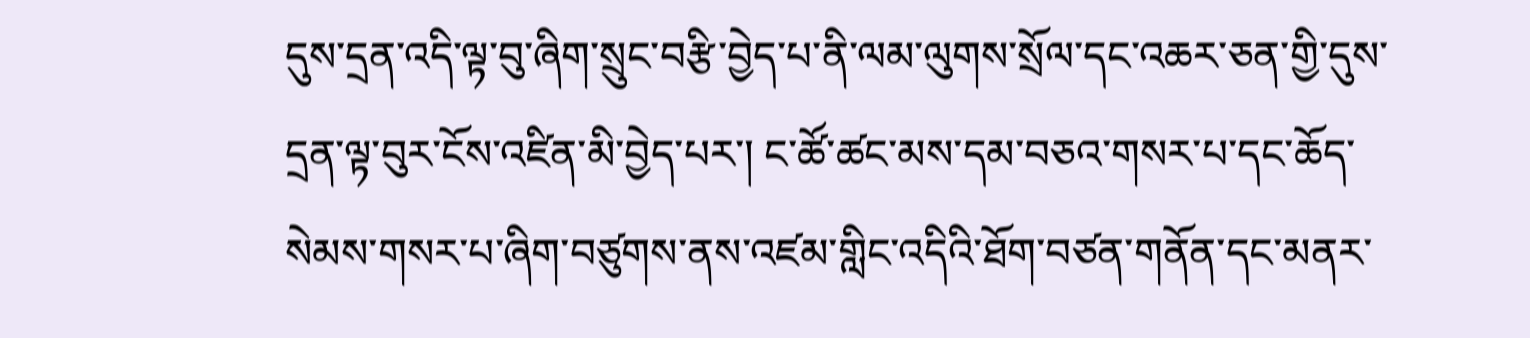དུས་དྲན་འདི་ལྟ་བུ་ཞིག་སྲུང་བརྩི་བྱེད་པ་ནི་ལམ་ལུགས་སྲོལ་དང་འཆར་ཅན་གྱི་དུས་དྲན་ལྟ་བུར་ངོས་འཛིན་མི་བྱེད་པར་། ང་ཚོ་ཚང་མས་དམ་བཅའ་གསར་པ་དང་ཆོད་སེམས་གསར་པ་ཞིག་བཙུགས་ནས་འཛམ་གླིང་འདིའི་ཐོག་བཙན་གནོན་དང་མནར་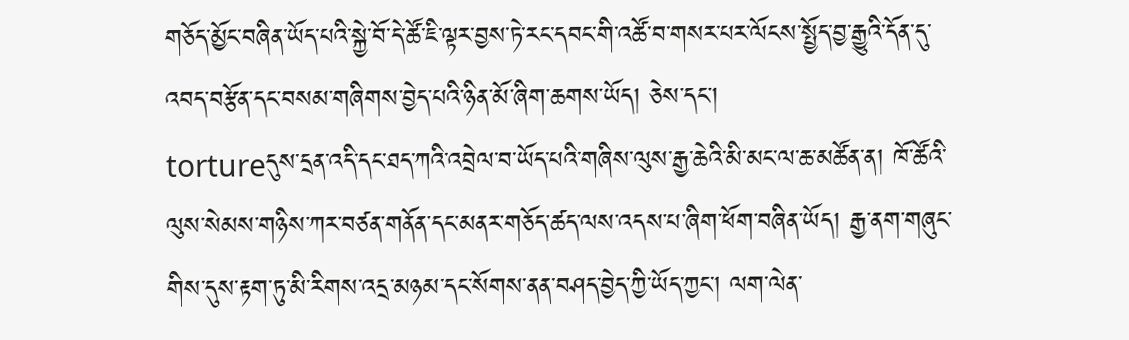གཅོད་མྱོང་བཞིན་ཡོད་པའི་སྐྱེ་བོ་དེ་ཚོ་ཇི་ལྟར་བྱས་ཏེ་རང་དབང་གི་འཚོ་བ་གསར་པར་ལོངས་སྤྱོད་བྱ་རྒྱུའི་དོན་དུ་འབད་བརྩོན་དང་བསམ་གཞིགས་བྱེད་པའི་ཉིན་མོ་ཞིག་ཆགས་ཡོད། ཅེས་དང་།
tortureདུས་དྲན་འདི་དང་ཐད་ཀའི་འབྲེལ་བ་ཡོད་པའི་གཞིས་ལུས་རྒྱ་ཆེའི་མི་མང་ལ་ཆ་མཚོན་ན། ཁོ་ཚོའི་ལུས་སེམས་གཉིས་ཀར་བཙན་གནོན་དང་མནར་གཅོད་ཚད་ལས་འདས་པ་ཞིག་ཕོག་བཞིན་ཡོད། རྒྱ་ནག་གཞུང་གིས་དུས་རྟག་ཏུ་མི་རིགས་འདྲ་མཉམ་དང་སོགས་ནན་བཤད་བྱེད་ཀྱི་ཡོད་ཀྱང་། ལག་ལེན་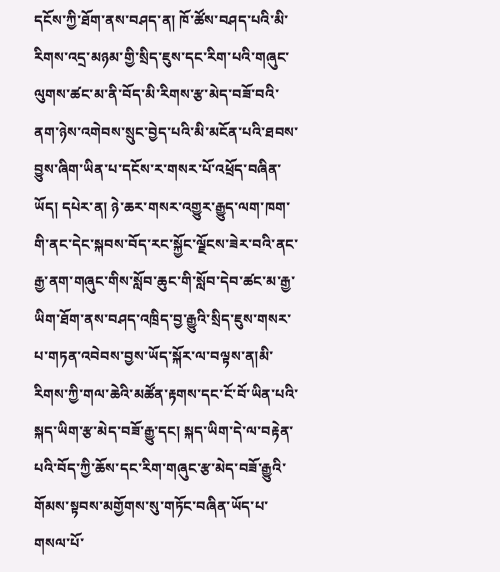དངོས་ཀྱི་ཐོག་ནས་བཤད་ན། ཁོ་ཚོས་བཤད་པའི་མི་རིགས་འདྲ་མཉམ་གྱི་སྲིད་ཇུས་དང་རིག་པའི་གཞུང་ལུགས་ཚང་མ་ནི་བོད་མི་རིགས་རྩ་མེད་བཟོ་བའི་ནག་ཉེས་འགེབས་སྲུང་བྱེད་པའི་མི་མངོན་པའི་ཐབས་བྱུས་ཞིག་ཡིན་པ་དངོས་ར་གསར་པོ་འཕྲོད་བཞིན་ཡོད། དཔེར་ན། ཉེ་ཆར་གསར་འགྱུར་རྒྱུད་ལག་ཁག་གི་ནང་དེང་སྐབས་བོད་རང་སྐྱོང་ལྗོངས་ཟེར་བའི་ནང་རྒྱ་ནག་གཞུང་གིས་སློབ་ཆུང་གི་སློབ་དེབ་ཚང་མ་རྒྱ་ཡིག་ཐོག་ནས་བཤད་འཁྲིད་བྱ་རྒྱུའི་སྲིད་ཇུས་གསར་པ་གཏན་འབེབས་བྱས་ཡོད་སྐོར་ལ་བལྟས་ན།མི་རིགས་ཀྱི་གལ་ཆེའི་མཚོན་རྟགས་དང་ངོ་བོ་ཡིན་པའི་སྐད་ཡིག་རྩ་མེད་བཟོ་རྒྱུ་དང། སྐད་ཡིག་དེ་ལ་བརྟེན་པའི་བོད་ཀྱི་ཆོས་དང་རིག་གཞུང་རྩ་མེད་བཟོ་རྒྱུའི་གོམས་སྟབས་མགྱོགས་སུ་གཏོང་བཞིན་ཡོད་པ་གསལ་པོ་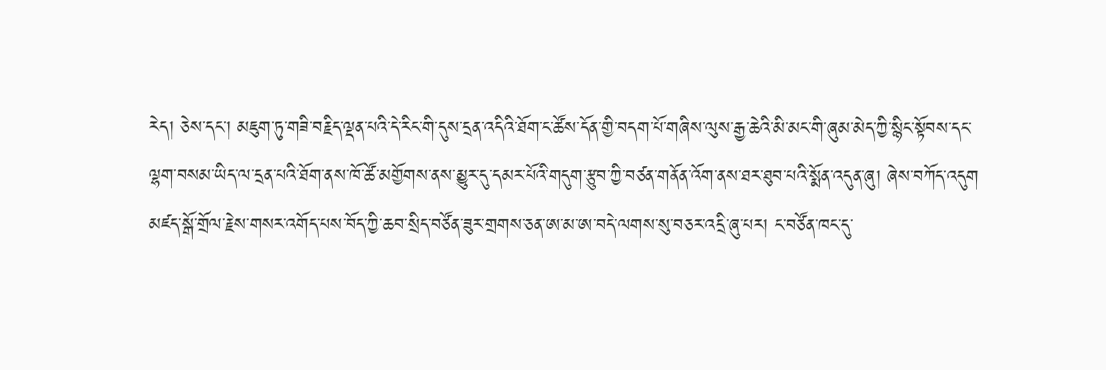རེད། ཅེས་དང་། མཇུག་ཏུ་གཟི་བརྗིད་ལྡན་པའི་དེ་རིང་གི་དུས་དྲན་འདིའི་ཐོག་ང་ཚོས་དོན་གྱི་བདག་པོ་གཞིས་ལུས་རྒྱ་ཆེའི་མི་མང་གི་ཞུམ་མེད་ཀྱི་སྙིང་སྟོབས་དང་ལྷག་བསམ་ཡིད་ལ་དྲན་པའི་ཐོག་ནས་ཁོ་ཚོ་མགྱོགས་ནས་མྱུར་དུ་དམར་པོའི་གདུག་རྩུབ་ཀྱི་བཙན་གནོན་འོག་ནས་ཐར་ཐུབ་པའི་སྨོན་འདུན་ཞུ། ཞེས་བཀོད་འདུག
མཛད་སྒོ་གྲོལ་རྗེས་གསར་འགོད་པས་བོད་ཀྱི་ཆབ་སྲིད་བཙོན་ཟུར་གྲགས་ཅན་ཨ་མ་ཨ་བདེ་ལགས་སུ་བཅར་འདྲི་ཞུ་པར། ང་བཙོན་ཁང་དུ་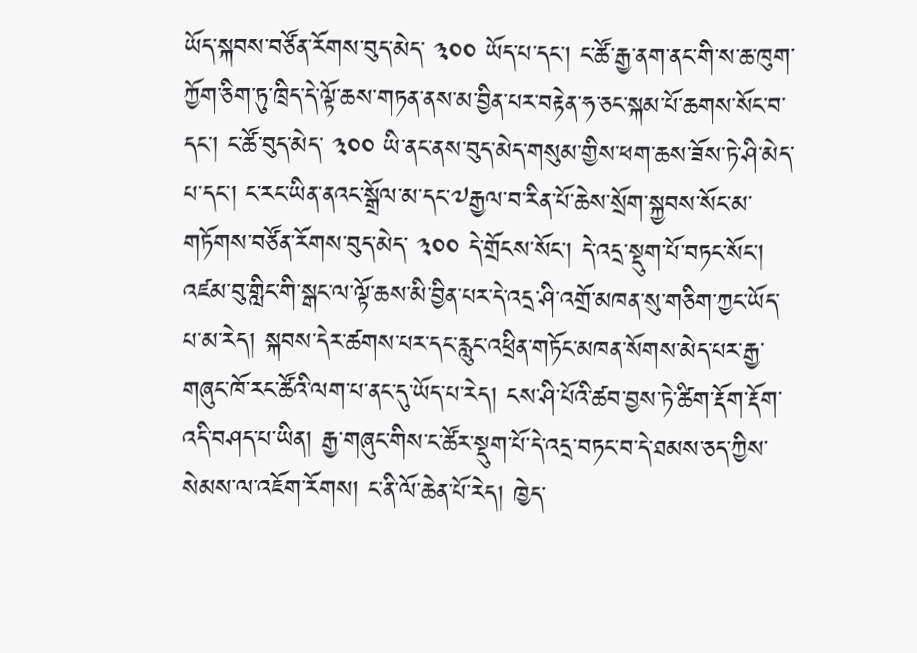ཡོད་སྐབས་བཙོན་རོགས་བུད་མེད་ ༣༠༠ ཡོད་པ་དང་། ང་ཚོ་རྒྱ་ནག་ནང་གི་ས་ཆ་ཁུག་ཀྱོག་ཅིག་ཏུ་ཁྲིད་དེ་ལྟོ་ཆས་གཏན་ནས་མ་བྱིན་པར་བརྟེན་ཧ་ཅང་སྐམ་པོ་ཆགས་སོང་བ་དང་། ང་ཚོ་བུད་མེད་ ༣༠༠ ཡི་ནང་ནས་བུད་མེད་གསུམ་གྱིས་ཕག་ཆས་ཟོས་ཏེ་ཤི་མེད་པ་དང་། ང་རང་ཡིན་ནའང་སྒྲོལ་མ་དང་༧རྒྱལ་བ་རིན་པོ་ཆེས་སྲོག་སྐྱབས་སོང་མ་གཏོགས་བཙོན་རོགས་བུད་མེད་ ༣༠༠ དེ་གྲོངས་སོང་། དེ་འདྲ་སྡུག་པོ་བཏང་སོང་། འཛམ་བུ་གླིང་གི་སྒང་ལ་ལྟོ་ཆས་མི་བྱིན་པར་དེ་འདྲ་ཤི་འགྲོ་མཁན་སུ་གཅིག་ཀྱང་ཡོད་པ་མ་རེད། སྐབས་དེར་ཚགས་པར་དང་རླུང་འཕྲིན་གཏོང་མཁན་སོགས་མེད་པར་རྒྱ་གཞུང་ཁོ་རང་ཚོའི་ལག་པ་ནང་དུ་ཡོད་པ་རེད། ངས་ཤི་པོའི་ཚབ་བྱས་ཏེ་ཚིག་རྡོག་རྡོག་འདི་བཤད་པ་ཡིན། རྒྱ་གཞུང་གིས་ང་ཚོར་སྡུག་པོ་དེ་འདྲ་བཏང་བ་དེ་ཐམས་ཅད་ཀྱིས་སེམས་ལ་འཇོག་རོགས། ང་ནི་ལོ་ཆེན་པོ་རེད། ཁྱེད་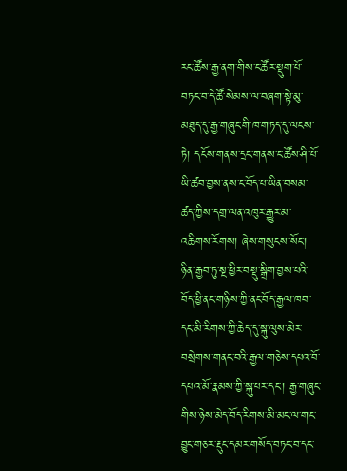རང་ཚོས་རྒྱ་ནག་གིས་ང་ཚོར་སྡུག་པོ་བཏང་བ་དེ་ཚོ་སེམས་ལ་བཞག་སྟེ་མུ་མཐུད་དུ་རྒྱ་གཞུང་གི་ཁ་གཏད་དུ་ལངས་ཏེ། དངོས་གནས་དྲང་གནས་ང་ཚོས་ཤི་པོ་ཡི་ཚབ་བྱས་ནས་ང་བོད་པ་ཡིན་བསམ་ཚད་ཀྱིས་དགྲ་ལན་འཁུར་རྒྱུར་མ་འཆིགས་རོགས། ཞེས་གསུངས་སོང་།
ཉིན་རྒྱབ་ཏུ་སྔ་ཕྱིར་བསྡུ་སྒྲིག་བྱས་པའི་བོད་ཕྱི་ནང་གཉིས་ཀྱི་ནང་བོད་རྒྱལ་ཁབ་དང་མི་རིགས་ཀྱི་ཆེད་དུ་སྐུ་ལུས་མེར་བསྲེགས་གནང་བའི་རྒྱལ་གཅེས་དཔའ་བོ་དཔའ་མོ་རྣམས་ཀྱི་སྐུ་པར་དང་། རྒྱ་གཞུང་གིས་ཉེས་མེད་བོད་རིགས་མི་མང་ལ་གང་བྱུང་གཅར་རྡུང་དམར་གསོད་བཏང་བ་དང་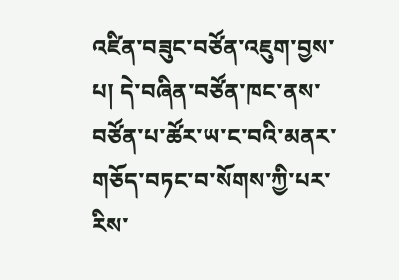འཛིན་བཟུང་བཙོན་འཇུག་བྱས་པ། དེ་བཞིན་བཙོན་ཁང་ནས་བཙོན་པ་ཚོར་ཡ་ང་བའི་མནར་གཅོད་བཏང་བ་སོགས་ཀྱི་པར་རིས་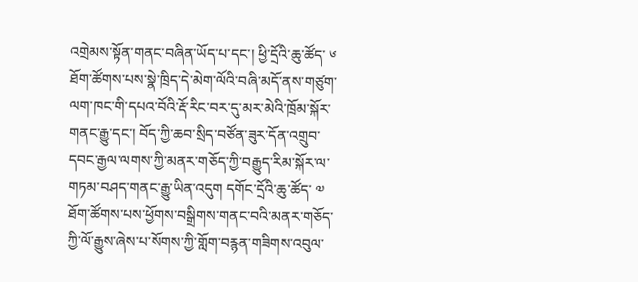འགྲེམས་སྟོན་གནང་བཞིན་ཡོད་པ་དང་། ཕྱི་དྲོའི་ཆུ་ཚོད་ ༦ ཐོག་ཚོགས་པས་སྣེ་ཁྲིད་དེ་མེག་ལོའི་བཞི་མདོ་ནས་གཙུག་ལག་ཁང་གི་དཔའ་བོའི་རྡོ་རིང་བར་དུ་མར་མེའི་ཁྲོམ་སྐོར་གནང་རྒྱུ་དང་། བོད་ཀྱི་ཆབ་སྲིད་བཙོན་ཟུར་དོན་འགྲུབ་དབང་རྒྱལ་ལགས་ཀྱི་མནར་གཅོད་ཀྱི་བརྒྱུད་རིམ་སྐོར་ལ་གཏམ་བཤད་གནང་རྒྱུ་ཡིན་འདུག དགོང་དྲོའི་ཆུ་ཚོད་ ༧ ཐོག་ཚོགས་པས་ཕྱོགས་བསྒྲིགས་གནང་བའི་མནར་གཅོད་ཀྱི་ལོ་རྒྱུས་ཞེས་པ་སོགས་ཀྱི་གློག་བརྙན་གཟིགས་འབུལ་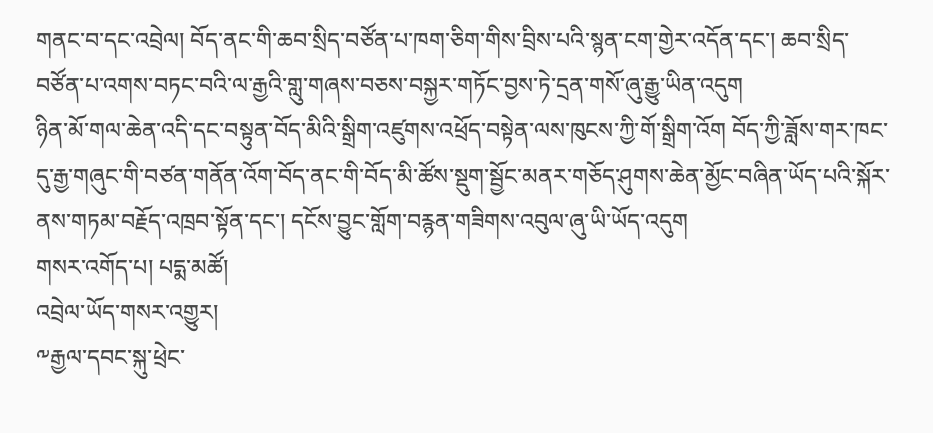གནང་བ་དང་འབྲེལ། བོད་ནང་གི་ཆབ་སྲིད་བཙོན་པ་ཁག་ཅིག་གིས་བྲིས་པའི་སྙན་ངག་གྱེར་འདོན་དང་། ཆབ་སྲིད་བཙོན་པ་འགས་བཏང་བའི་ལ་རྒྱའི་གླུ་གཞས་བཅས་བསྐྱར་གཏོང་བྱས་ཏེ་དྲན་གསོ་ཞུ་རྒྱུ་ཡིན་འདུག
ཉིན་མོ་གལ་ཆེན་འདི་དང་བསྟུན་བོད་མིའི་སྒྲིག་འཛུགས་འཕྲོད་བསྟེན་ལས་ཁུངས་ཀྱི་གོ་སྒྲིག་འོག བོད་ཀྱི་ཟློས་གར་ཁང་དུ་རྒྱ་གཞུང་གི་བཙན་གནོན་འོག་བོད་ནང་གི་བོད་མི་ཚོས་སྡུག་སྦྱོང་མནར་གཅོད་ཤུགས་ཆེན་མྱོང་བཞིན་ཡོད་པའི་སྐོར་ནས་གཏམ་བརྗོད་འཁྲབ་སྟོན་དང་། དངོས་བྱུང་གློག་བརྙན་གཟིགས་འབུལ་ཞུ་ཡི་ཡོད་འདུག
གསར་འགོད་པ། པདྨ་མཚོ།
འབྲེལ་ཡོད་གསར་འགྱུར།
༸རྒྱལ་དབང་སྐུ་ཕྲེང་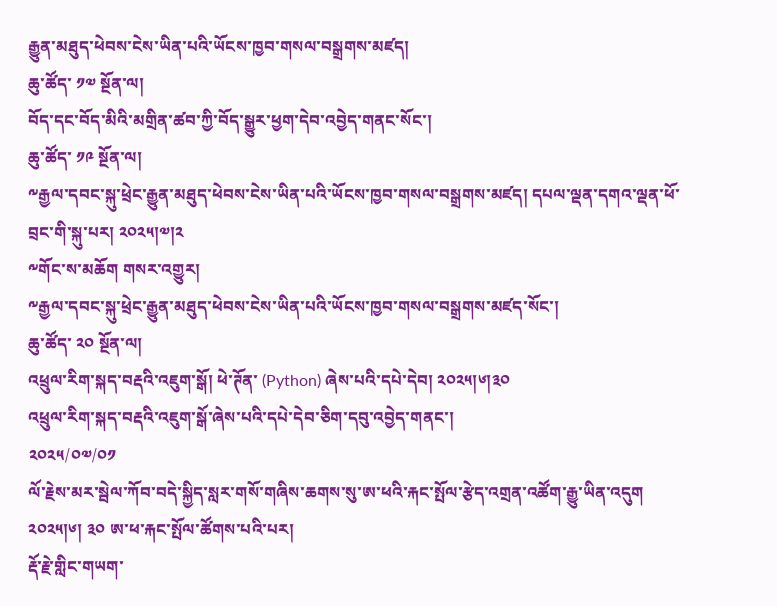རྒྱུན་མཐུད་ཕེབས་ངེས་ཡིན་པའི་ཡོངས་ཁྱབ་གསལ་བསྒྲགས་མཛད།
ཆུ་ཚོད་ ༡༧ སྔོན་ལ།
བོད་དང་བོད་མིའི་མགྲིན་ཚབ་ཀྱི་བོད་སྒྱུར་ཕྱག་དེབ་འབྱེད་གནང་སོང་།
ཆུ་ཚོད་ ༡༩ སྔོན་ལ།
༸རྒྱལ་དབང་སྐུ་ཕྲེང་རྒྱུན་མཐུད་ཕེབས་ངེས་ཡིན་པའི་ཡོངས་ཁྱབ་གསལ་བསྒྲགས་མཛད། དཔལ་ལྡན་དགའ་ལྡན་ཕོ་བྲང་གི་སྐུ་པར། ༢༠༢༥།༧།༢
༸གོང་ས་མཆོག གསར་འགྱུར།
༸རྒྱལ་དབང་སྐུ་ཕྲེང་རྒྱུན་མཐུད་ཕེབས་ངེས་ཡིན་པའི་ཡོངས་ཁྱབ་གསལ་བསྒྲགས་མཛད་སོང་།
ཆུ་ཚོད་ ༢༠ སྔོན་ལ།
འཕྲུལ་རིག་སྐད་བརྡའི་འཇུག་སྒོ། ཕེ་ཊོན་ (Python) ཞེས་པའི་དཔེ་དེབ། ༢༠༢༥།༦།༣༠
འཕྲུལ་རིག་སྐད་བརྡའི་འཇུག་སྒོ་ཞེས་པའི་དཔེ་དེབ་ཅིག་དབུ་འབྱེད་གནང་།
༢༠༢༥/༠༧/༠༡
ལོ་རྗེས་མར་སྦེལ་ཀོབ་བདེ་སྐྱིད་སླར་གསོ་གཞིས་ཆགས་སུ་ཨ་ཕའི་རྐང་སྤོལ་རྩེད་འགྲན་འཚོག་རྒྱུ་ཡིན་འདུག ༢༠༢༥།༦། ༣༠ ཨ་ཕ་རྐང་སྤོལ་ཚོགས་པའི་པར།
རྡོ་རྗེ་གླིང་གཡག་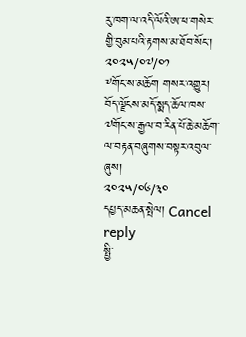རུ་ཁག་ལ་འདི་ལོའི་ཨ་ཕ་གསེར་གྱི་བུམ་པའི་རྟགས་མ་ཐོབ་སོང་།
༢༠༢༥/༠༧/༠༡
༸གོང་ས་མཆོག གསར་འགྱུར།
བོད་ལྗོངས་མདོ་སྨད་ཆོལ་ཁས་༧གོང་ས་རྒྱལ་བ་རིན་པོ་ཆེ་མཆོག་ལ་བརྟན་བཞུགས་བསྟར་འབུལ་ཞུས།
༢༠༢༥/༠༦/༣༠
དཔྱད་མཆན་སྤེལ། Cancel reply
སྤྱི་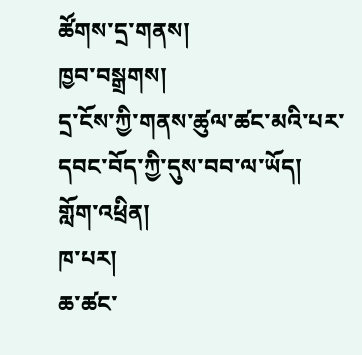ཚོགས་དྲ་གནས།
ཁྱབ་བསྒྲགས།
དྲ་ངོས་ཀྱི་གནས་ཚུལ་ཚང་མའི་པར་དབང་བོད་ཀྱི་དུས་བབ་ལ་ཡོད།
གློག་འཕྲིན།
ཁ་པར།
ཆ་ཚང་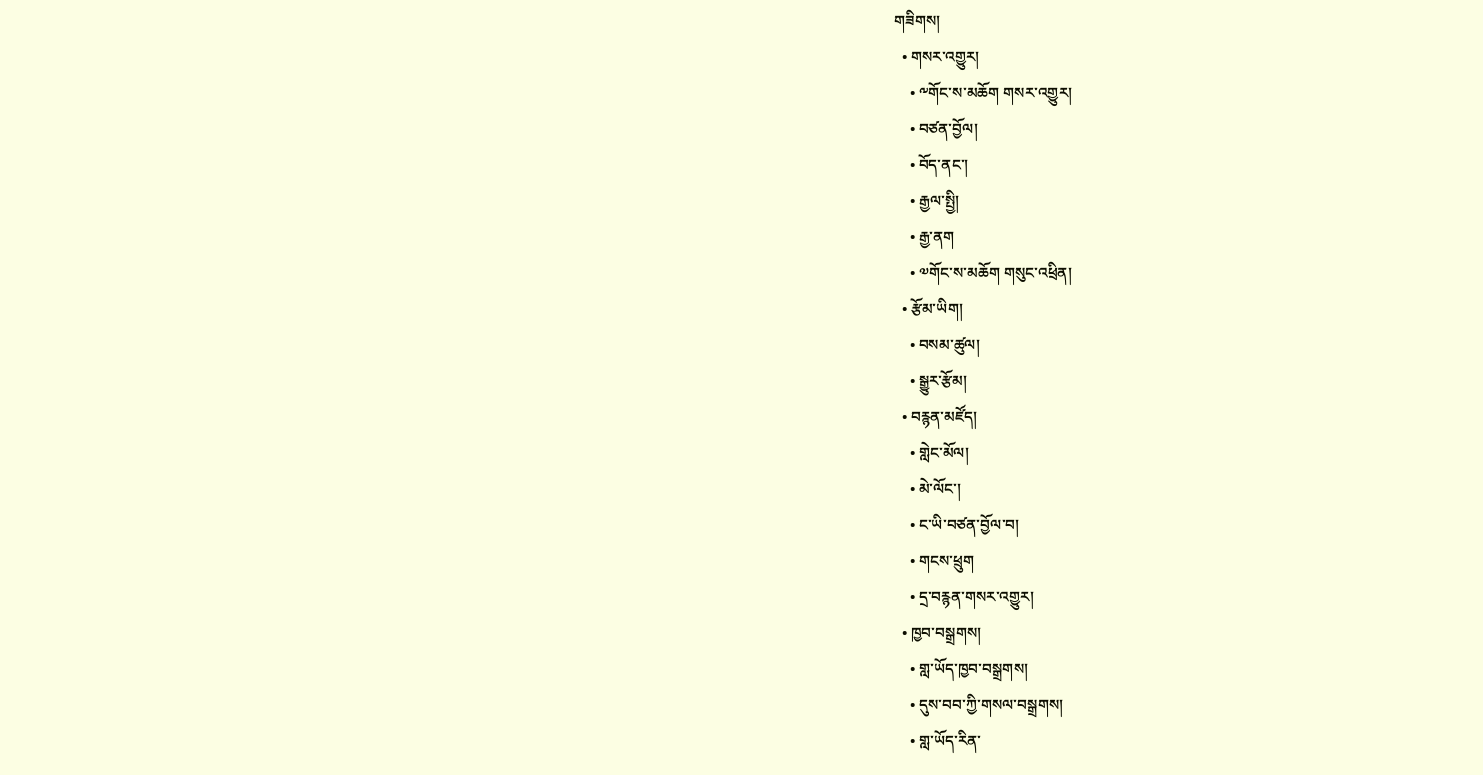གཟིགས།
  • གསར་འགྱུར།
    • ༸གོང་ས་མཆོག གསར་འགྱུར།
    • བཙན་བྱོལ།
    • བོད་ནང་།
    • རྒྱལ་སྤྱི།
    • རྒྱ་ནག
    • ༧གོང་ས་མཆོག གསུང་འཕྲིན།
  • རྩོམ་ཡིག།
    • བསམ་ཚུལ།
    • སྒྱུར་རྩོམ།
  • བརྙན་མཛོད།
    • གླེང་མོལ།
    • མེ་ལོང་།
    • ང་ཡི་བཙན་བྱོལ་བ།
    • གངས་ཕྲུག
    • དྲ་བརྙན་གསར་འགྱུར།
  • ཁྱབ་བསྒྲགས།
    • གླ་ཡོད་ཁྱབ་བསྒྲགས།
    • དུས་བབ་ཀྱི་གསལ་བསྒྲགས།
    • གླ་ཡོད་རིན་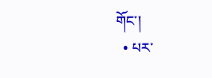གོང་།
  • པར་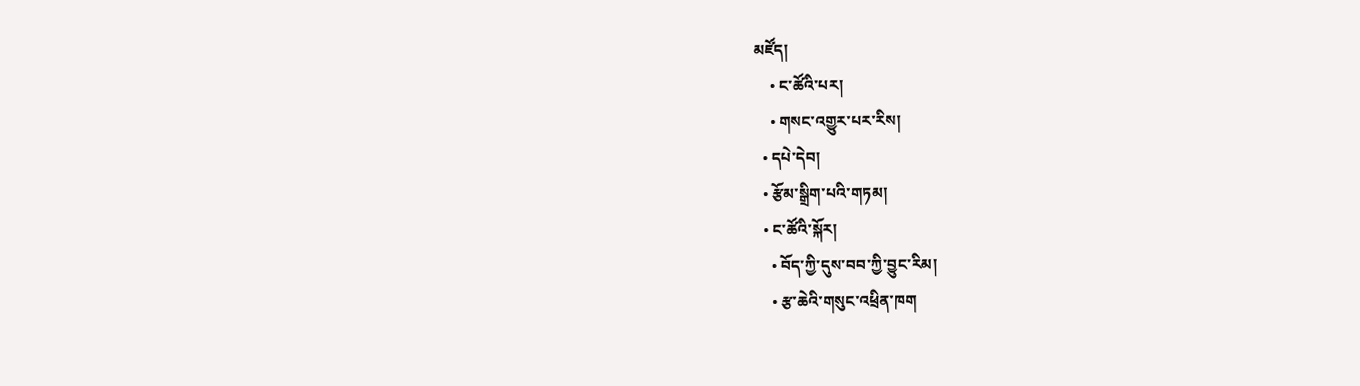མཛོད།
    • ང་ཚོའི་པར།
    • གསང་འགྱུར་པར་རིས།
  • དཔེ་དེབ།
  • རྩོམ་སྒྲིག་པའི་གཏམ།
  • ང་ཚོའི་སྐོར།
    • བོད་ཀྱི་དུས་བབ་ཀྱི་བྱུང་རིམ།
    • རྩ་ཆེའི་གསུང་འཕྲིན་ཁག